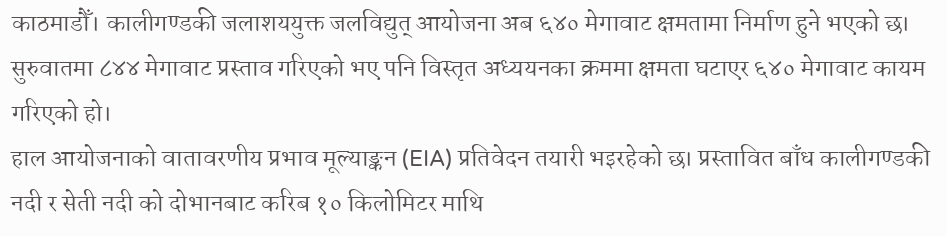काठमाडौँ। कालीगण्डकी जलाशययुक्त जलविद्युत् आयोजना अब ६४० मेगावाट क्षमतामा निर्माण हुने भएको छ। सुरुवातमा ८४४ मेगावाट प्रस्ताव गरिएको भए पनि विस्तृत अध्ययनका क्रममा क्षमता घटाएर ६४० मेगावाट कायम गरिएको हो।
हाल आयोजनाको वातावरणीय प्रभाव मूल्याङ्कन (EIA) प्रतिवेदन तयारी भइरहेको छ। प्रस्तावित बाँध कालीगण्डकी नदी र सेती नदी को दोभानबाट करिब १० किलोमिटर माथि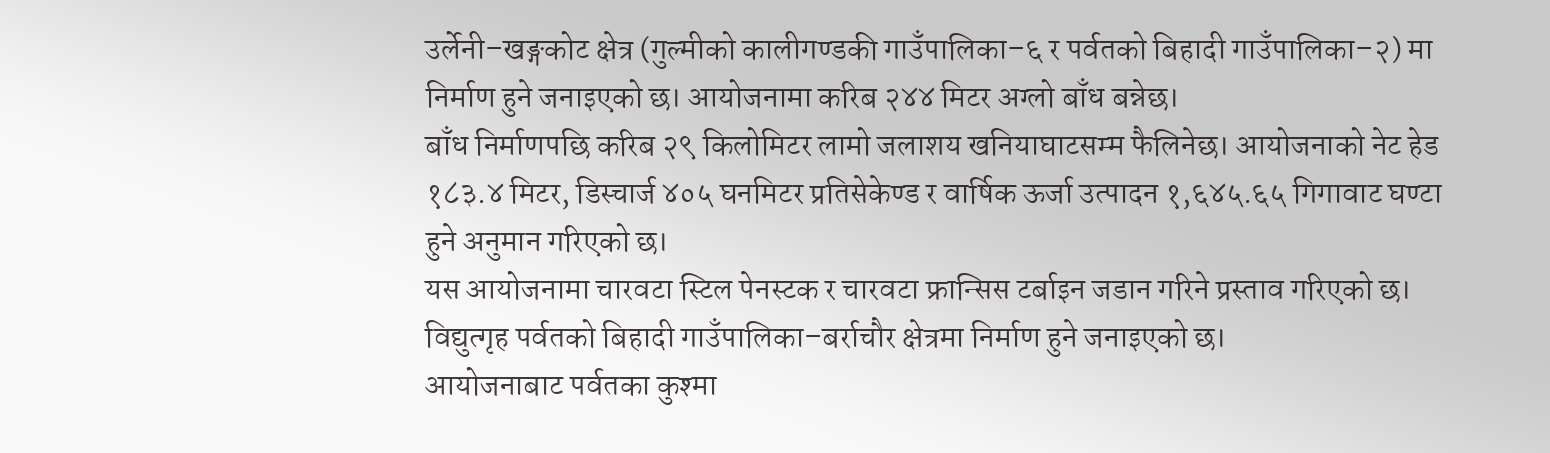उर्लेनी–खङ्गकोट क्षेत्र (गुल्मीको कालीगण्डकी गाउँपालिका–६ र पर्वतको बिहादी गाउँपालिका–२) मा निर्माण हुने जनाइएको छ। आयोजनामा करिब २४४ मिटर अग्लो बाँध बन्नेछ।
बाँध निर्माणपछि करिब २९ किलोमिटर लामो जलाशय खनियाघाटसम्म फैलिनेछ। आयोजनाको नेट हेड १८३.४ मिटर, डिस्चार्ज ४०५ घनमिटर प्रतिसेकेण्ड र वार्षिक ऊर्जा उत्पादन १,६४५.६५ गिगावाट घण्टा हुने अनुमान गरिएको छ।
यस आयोजनामा चारवटा स्टिल पेनस्टक र चारवटा फ्रान्सिस टर्बाइन जडान गरिने प्रस्ताव गरिएको छ। विद्युत्गृह पर्वतको बिहादी गाउँपालिका–बर्राचौर क्षेत्रमा निर्माण हुने जनाइएको छ।
आयोजनाबाट पर्वतका कुश्मा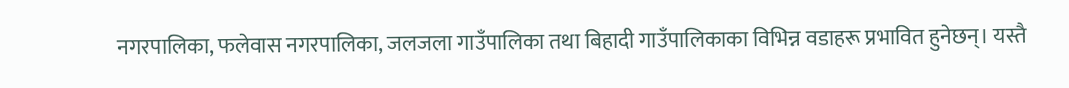नगरपालिका, फलेवास नगरपालिका, जलजला गाउँपालिका तथा बिहादी गाउँपालिकाका विभिन्न वडाहरू प्रभावित हुनेछन्। यस्तै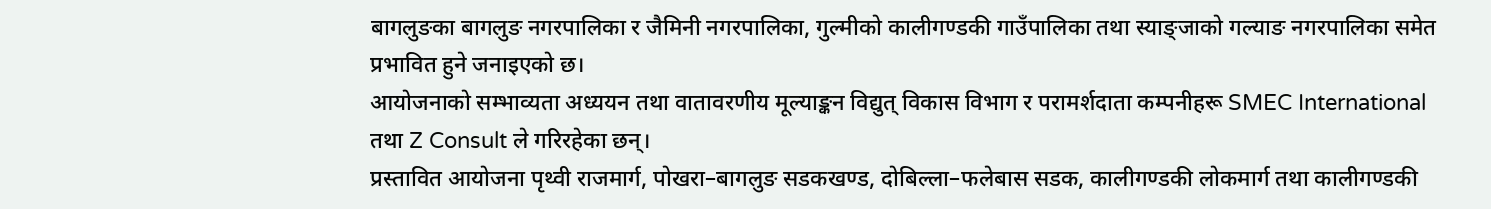बागलुङका बागलुङ नगरपालिका र जैमिनी नगरपालिका, गुल्मीको कालीगण्डकी गाउँपालिका तथा स्याङ्जाको गल्याङ नगरपालिका समेत प्रभावित हुने जनाइएको छ।
आयोजनाको सम्भाव्यता अध्ययन तथा वातावरणीय मूल्याङ्कन विद्युत् विकास विभाग र परामर्शदाता कम्पनीहरू SMEC International तथा Z Consult ले गरिरहेका छन्।
प्रस्तावित आयोजना पृथ्वी राजमार्ग, पोखरा–बागलुङ सडकखण्ड, दोबिल्ला–फलेबास सडक, कालीगण्डकी लोकमार्ग तथा कालीगण्डकी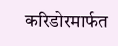करिडोरमार्फत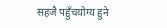सहजै पहुँचयोग्य हुने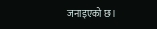जनाइएको छ।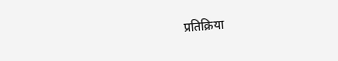प्रतिक्रिया